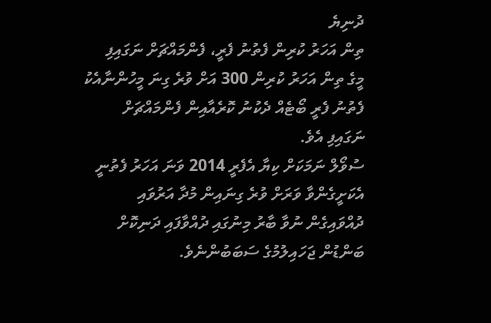ދުނިޔެ
ތިން އަހަރު ކުރިން ފެތުނު ފެރީ، ފެންމައްޗަށް ނަގައިފި
މީގެ ތިން އަހަރު ކުރިން 300 އަށް ވުރެ ގިނަ މީހުންނާއެކު ފެތުނު ފެރީ ބޯޓެއް ދެކުނު ކޮރެއާއިން ފެންމައްޗަށް ނަގައިފި އެވެ.
ސުވޯލް ނަމަކަށް ކިޔާ އެފެރީ 2014 ވަނަ އަހަރު ފެތުނީ އެކަށީގެންވާ ވަރަށް ވުރެ ގިނައިން މުދާ އަރުވައި ދުއްވައިގެން ނުވާ ބާރު މިނުގައި ދުއްވާފައި ދަނިކޮށް ބަންޑުން ޖަހައިލުމުގެ ސަބަބުންނެވެ.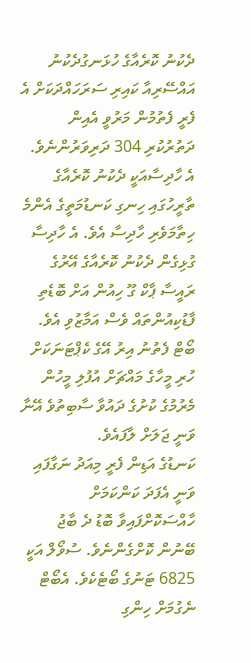ދެކުނު ކޮރެއާގެ ހުޅަނގުދެކުނު އައްސޭރިއާ ކައިރި ސަރަހައްދަކަށް އެ ފެރީ ފެތުމުން މަރުވީ އެއިން ދަތުރުކުރި 304 ދަރިވަރުންނެވެ. އެ ހާދިސާއަކީ ދެކުނު ކޮރެއާގެ ތާރީހުގައި ހިނގި ކަނޑުމަތީގެ އެންމެ ހިތާމަވެރި ހާދިސާ އެވެ. އެ ހާދިސާ ގުޅިގެން ދެކުނު ކޮރެއާގެ އޭރުގެ ރައީސާ ޕާކް ގޫ ހިއުން އަށް ބޮޑެތި ފާޑުކިއުންތައް ވެސް އަމާޒުވި އެވެ.
ބޯޓް ފެތުނު އިރު އޭގެ ކެޕްޓަނަކަށް ހުރި މީހާގެ މައްޗަށް އުފުލި މީހުން މެރުމުގެ ކުށުގެ ދައުވާ ސާބިތުވެ އޭނާ ވަނީ ޖަލަށް ލާފައެވެ.
ކަނޑުގެ އަޑިން ފެރީ މިއަދު ނަގާފައި ވަނީ އެފަދަ ކަންކަމަށް ހާއްސަކޮށްފައިވާ ބޮޑު ދެ ބާޖު ބޭނުން ކޮށްގެންނެވެ. ސުވޯލް އަކީ 6825 ޓަނުގެ ބޯޓެކެވެ. އެބޯޓް ނެގުމަށް ހިންގި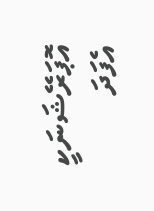އޮޕަރޭޝަނަކީ އެފަދަ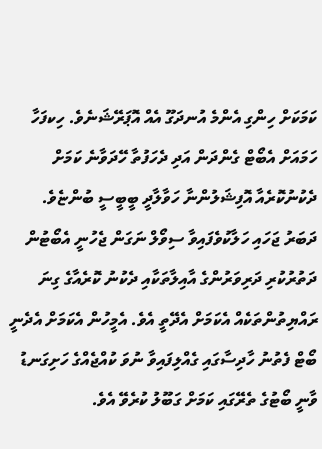ކަމަކަށް ހިންގި އެންމެ އުނދަގޫ އެއް އޮޕަރޭޝަނެވެ. ހިކފަހާ ހަމައަށް އެބޯޓް ގެންދަން އަދި ދެހަފުތާ ހޭދަވާނެ ކަމަށް ދެކުނުކޮރެއާ އޮފިޝަލުންނާ ހަވާލާދީ ބީބީސީ ބުންޏެވެ.
ދަބަރު ޖަހައި ހަލާކުވެފައިވާ ސިވޯލް ނަގަން ޖެހުނީ އެބޯޓުން ދަތުރުކުރި ދަރިވަރުންގެ އާއިލާތަކާއި ދެކުނު ކޮރެއާގެ ގިނަ ރައްޔިތުންތަކެއް އެކަމަށް އެދޭތީ އެވެ. އެމީހުން އެކަމަށް އެދެނީ ބޯޓް ފެތުނު ހާދިސާގައި ގެއްލިފައިވާ ނުވަ ކުއްޖެއްގެ ހަށިގަނޑު ވާނީ ބޯޓުގެ ތެރޭގައި ކަމަށް ގަބޫލު ކުރެވޭ އެވެ.